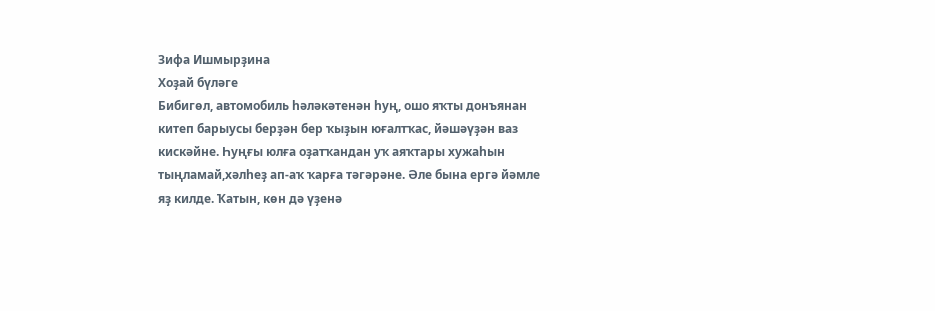Зифа Ишмырҙина
Хоҙай бүләге
Бибигөл, автомобиль һәләкәтенән һуң, ошо яҡты донъянан китеп барыусы берҙән бер ҡыҙын юғалтҡас, йәшәүҙән ваз кискәйне. Һуңғы юлға оҙатҡандан уҡ аяҡтары хужаһын тыңламай,хәлһеҙ ап-аҡ ҡарға тәгәрәне. Әле бына ергә йәмле яҙ килде. Ҡатын, көн дә үҙенә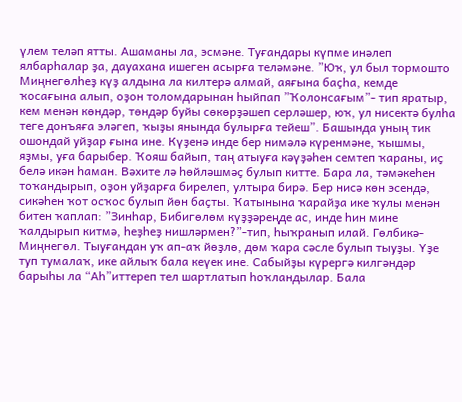үлем теләп ятты. Ашаманы ла, эсмәне. Туғандары күпме инәлеп ялбарһалар ҙа, дауахана ишеген асырға теләмәне. ”Юҡ, ул был тормошто Миңнегөлһеҙ күҙ алдына ла килтерә алмай, аяғына баҫһа, кемде ҡосағына алып, оҙон толомдарынан һыйпап ”Ҡолонсағым”- тип яратыр, кем менән көндәр, төндәр буйы сөкөрҙәшеп серләшер, юҡ, ул нисектә булһа теге донъяға эләгеп, ҡыҙы янында булырға тейеш”. Башында уның тик ошондай уйҙар ғына ине. Күҙенә инде бер нимәлә күренмәне, ҡышмы, яҙмы, уға барыбер. Ҡояш байып, таң атыуға кәүҙәһен семтеп ҡараны, иҫ белә икән һаман. Вәхите лә һөйләшмәҫ булып китте. Бара ла, тәмәкеһен тоҡандырып, оҙон уйҙарға бирелеп, ултыра бирә. Бер нисә көн эсендә, сикәһен ҡот осҡос булып йөн баҫты. Ҡатынына ҡарайҙа ике ҡулы менән битен ҡаплап: ”Зинһар, Бибигөлөм күҙҙәреңде ас, инде һин мине ҡалдырып китмә, һеҙһеҙ нишләрмен?”-тип, һыҡранып илай. Гөлбикә-Миңнегөл. Тыуғандан уҡ ап-аҡ йөҙлө, дөм ҡара сәсле булып тыуҙы. Үҙе туп тумалаҡ, ике айлыҡ бала кеүек ине. Сабыйҙы күрергә килгәндәр барыһы ла “Аһ”иттереп тел шартлатып һоҡландылар. Бала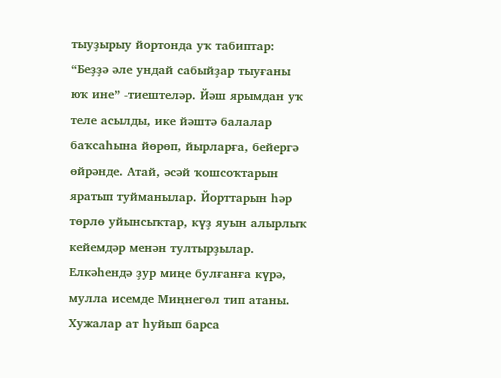тыуҙырыу йортонда уҡ табиптар: “Беҙҙә әле ундай сабыйҙар тыуғаны юҡ ине” -тиештеләр. Йәш ярымдан уҡ теле асылды, ике йәштә балалар баҡсаһына йөрөп, йырларға, бейергә өйрәнде. Атай, әсәй ҡошсоҡтарын яратып туйманылар. Йорттарын һәр төрлө уйынсыҡтар, күҙ яуын алырлыҡ кейемдәр менән тултырҙылар. Елкәһендә ҙур миңе булғанға күрә, мулла исемде Миңнегөл тип атаны. Хужалар ат һуйып барса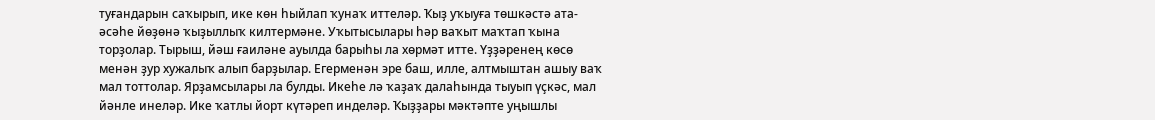туғандарын саҡырып, ике көн һыйлап ҡунаҡ иттеләр. Ҡыҙ уҡыуға төшкәстә ата-әсәһе йөҙөнә ҡыҙыллыҡ килтермәне. Уҡытысылары һәр ваҡыт маҡтап ҡына торҙолар. Тырыш, йәш ғаиләне ауылда барыһы ла хөрмәт итте. Үҙҙәренең көсө менән ҙур хужалыҡ алып барҙылар. Егерменән эре баш, илле, алтмыштан ашыу ваҡ мал тоттолар. Ярҙамсылары ла булды. Икеһе лә ҡаҙаҡ далаһында тыуып үҫкәс, мал йәнле инеләр. Ике ҡатлы йорт күтәреп инделәр. Ҡыҙҙары мәктәпте уңышлы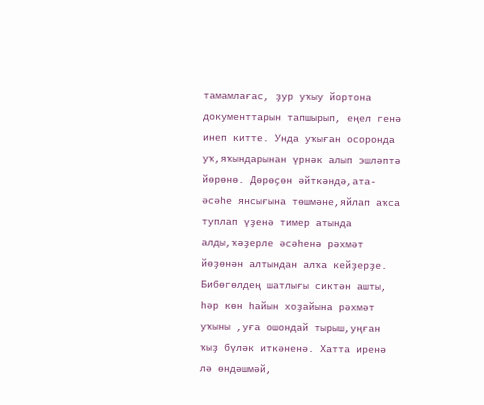тамамлағас, ҙур уҡыу йортона документтарын тапшырып, еңел генә инеп китте. Унда уҡыған осоронда уҡ,яҡындарынан үрнәк алып эшләптә йөрөнө. Дөрөҫөн әйткәндә,ата-әсәһе янсығына төшмәне,яйлап аҡса туплап үҙенә тимер атында алды,ҡәҙерле әсәһенә рәхмәт йөҙөнән алтындан алҡа кейҙерҙе. Бибөгөлдең шатлығы сиктән ашты, һәр көн һайын хоҙайына рәхмәт уҡыны ,уға ошондай тырыш,уңған ҡыҙ бүләк иткәненә. Хатта иренә лә өндәшмәй,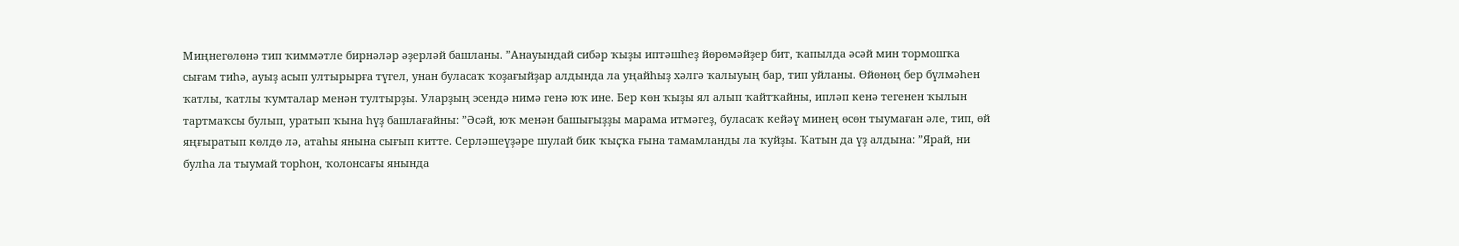Миңнегөлөнә тип ҡиммәтле бирнәләр әҙерләй башланы. ”Анауындай сибәр ҡыҙы иптәшһеҙ йөрөмәйҙер бит, ҡапылда әсәй мин тормошҡа сығам тиһә, ауыҙ асып ултырырға түгел, унан буласаҡ ҡоҙағыйҙар алдында ла уңайһыҙ хәлгә ҡалыуың бар, тип уйланы. Өйөнөң бер бүлмәһен ҡатлы, ҡатлы ҡумталар менән тултырҙы. Уларҙың эсендә нимә генә юҡ ине. Бер көн ҡыҙы ял алып ҡайтҡайны, ипләп кенә тегенен ҡылын тартмаҡсы булып, уратып ҡына һүҙ башлағайны: ”Әсәй, юҡ менән башығыҙҙы марама итмәгеҙ, буласаҡ кейәү минең өсөн тыумаған әле, тип, өй яңғыратып көлдө лә, атаһы янына сығып китте. Серләшеүҙәре шулай бик ҡыҫҡа ғына тамамланды ла ҡуйҙы. Ҡатын да үҙ алдына: ”Ярай, ни булһа ла тыумай торһон, ҡолонсағы янында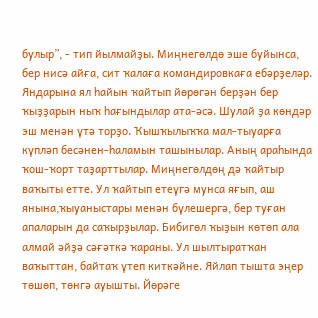булыр”, - тип йылмайҙы. Миңнегөлдө эше буйынса, бер нисә айға, сит ҡалаға командировкаға ебәрҙеләр. Яндарына ял һайын ҡайтып йөрөгән берҙән бер ҡыҙҙарын ныҡ һағындылар ата-әсә. Шулай ҙа көндәр эш менән үтә торҙо. Ҡышҡылыҡҡа мал-тыуарға күпләп бесәнен-һаламын ташынылар. Аның араһында ҡош-ҡорт таҙарттылар. Миңнегөлдөң дә ҡайтыр ваҡыты етте. Ул ҡайтып етеүгә мунса яғып, аш янына,ҡыуаныстары менән бүлешергә, бер туған апаларын да саҡырҙылар. Бибигөл ҡыҙын көтөп ала алмай әйҙә сәғәткә ҡараны. Ул шылтыратҡан ваҡыттан, байтаҡ үтеп киткәйне. Яйлап тышта эңер төшөп, төнгә ауышты. Йөрәге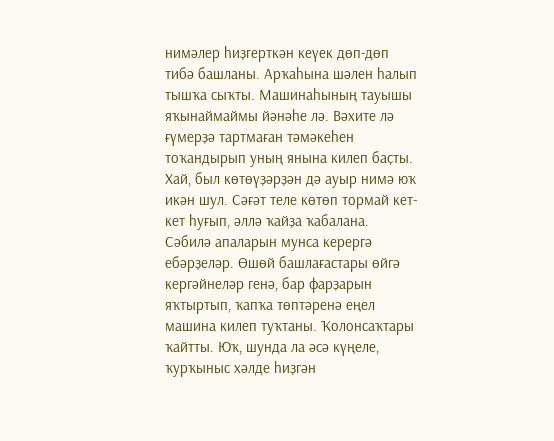нимәлер һиҙгерткән кеүек дөп-дөп тибә башланы. Арҡаһына шәлен һалып тышҡа сыҡты. Машинаһының тауышы яҡынаймаймы йәнәһе лә. Вәхите лә ғүмерҙә тартмаған тәмәкеһен тоҡандырып уның янына килеп баҫты. Хай, был көтөүҙәрҙән дә ауыр нимә юҡ икән шул. Сәғәт теле көтөп тормай кет-кет һуғып, әллә ҡайҙа ҡабалана. Сәбилә апаларын мунса керергә ебәрҙеләр. Өшөй башлағастары өйгә кергәйнеләр генә, бар фарҙарын яҡтыртып, ҡапҡа төптәренә еңел машина килеп туҡтаны. Ҡолонсаҡтары ҡайтты. Юҡ, шунда ла әсә күңеле, ҡурҡыныс хәлде һиҙгән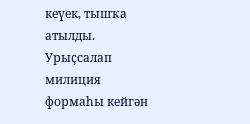кеүек, тышҡа атылды. Урыҫсалап милиция формаһы кейгән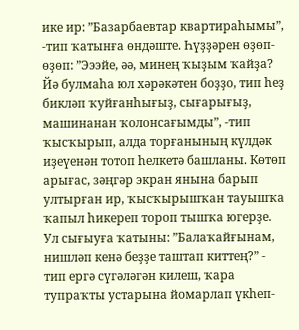ике ир: ”Базарбаевтар квартираһымы”, -тип ҡатынға өндәште. Һүҙҙәрен өҙөп-өҙөп: ”Эээйе, әә, минең ҡыҙым ҡайҙа? Йә булмаһа юл хәрәкәтен боҙҙо, тип һеҙ бикләп ҡуйғанһығыҙ, сығарығыҙ, машинанан ҡолонсағымды”, -тип ҡысҡырып, алда торғанының күлдәк иҙеүенән тотоп һелкетә башланы. Көтөп арығас, зәңгәр экран янына барып ултырған ир, ҡысҡырышҡан тауышҡа ҡапыл һикереп тороп тышҡа югерҙе. Ул сығыуға ҡатыны: ”Балаҡайғынам, нишләп кенә беҙҙе таштап киттең?” - тип ергә сүгәләгән килеш, ҡара тупраҡты устарына йомарлап үкһеп-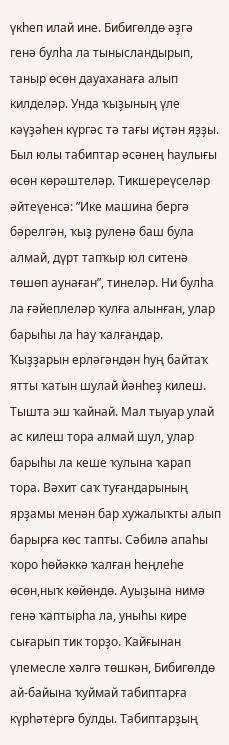үкһеп илай ине. Бибигөлдө әҙгә генә булһа ла тынысландырып, таныр өсөн дауаханаға алып килделәр. Унда ҡыҙының үле кәүҙәһен күргәс тә тағы иҫтән яҙҙы. Был юлы табиптар әсәнең һаулығы өсөн көрәштеләр. Тикшереүселәр әйтеүенсә: ”Ике машина бергә бәрелгән, ҡыҙ руленә баш була алмай, дүрт тапҡыр юл ситенә төшөп аунаған”, тинеләр. Ни булһа ла ғәйеплеләр ҡулға алынған, улар барыһы ла һау ҡалғандар. Ҡыҙҙарын ерләгәндән һуң байтаҡ ятты ҡатын шулай йәнһеҙ килеш. Тышта эш ҡайнай. Мал тыуар улай ас килеш тора алмай шул, улар барыһы ла кеше ҡулына ҡарап тора. Вәхит саҡ туғандарының ярҙамы менән бар хужалыҡты алып барырға көс тапты. Сәбилә апаһы ҡоро һөйәккә ҡалған һеңлеһе өсөн,ныҡ көйөндө. Ауыҙына нимә генә ҡаптырһа ла, уныһы кире сығарып тик торҙо. Ҡайғынан үлемесле хәлгә төшкән, Бибигөлдө ай-байына ҡуймай табиптарға күрһәтергә булды. Табиптарҙың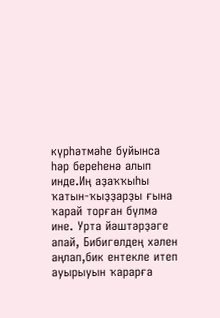күрһәтмәһе буйынса һәр береһенә алып инде.Иң аҙаҡҡыһы ҡатын-ҡыҙҙарҙы ғына ҡарай торған бүлмә ине. Урта йәштәрҙәге апай, Бибигөлдең хәлен аңлап,бик ентекле итеп ауырыуын ҡарарға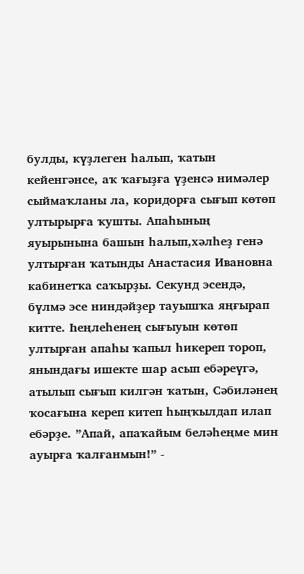булды, күҙлеген һалып, ҡатын кейенгәнсе, аҡ ҡағыҙға үҙенсә нимәлер сыймаҡланы ла, коридорға сығып көтөп ултырырға ҡушты. Апаһының яуырынына башын һалып,хәлһеҙ генә ултырған ҡатынды Анастасия Ивановна кабинетҡа саҡырҙы. Секунд эсендә, бүлмә эсе ниндәйҙер тауышҡа яңғырап китте. Һеңлеһенең сығыуын көтөп ултырған апаһы ҡапыл һикереп тороп, янындағы ишекте шар асып ебәреүгә, атылып сығып килгән ҡатын, Сәбиләнең ҡосағына кереп китеп һыңҡылдап илап ебәрҙе. ”Апай, апаҡайым беләһеңме мин ауырға ҡалғанмын!” -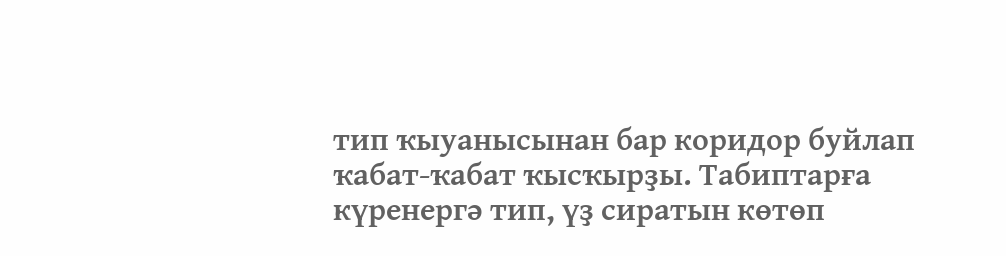тип ҡыуанысынан бар коридор буйлап ҡабат-ҡабат ҡысҡырҙы. Табиптарға күренергә тип, үҙ сиратын көтөп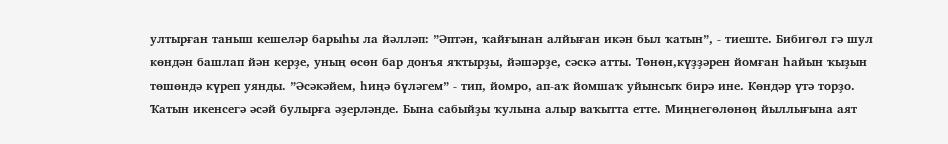ултырған таныш кешеләр барыһы ла йәлләп: ”Әптән, ҡайғынан алйыған икән был ҡатын”, - тиеште. Бибигөл гә шул көндән башлап йән керҙе, уның өсөн бар донъя яҡтырҙы, йәшәрҙе, сәскә атты. Төнөн,күҙҙәрен йомған һайын ҡыҙын төшөндә күреп уянды. ”Әсәкәйем, һиңә бүләгем” - тип, йомро, ап-аҡ йомшаҡ уйынсыҡ бирә ине. Көндәр үтә торҙо. Ҡатын икенсегә әсәй булырға әҙерләнде. Бына сабыйҙы ҡулына алыр ваҡытта етте. Миңнегөлөнөң йыллығына аят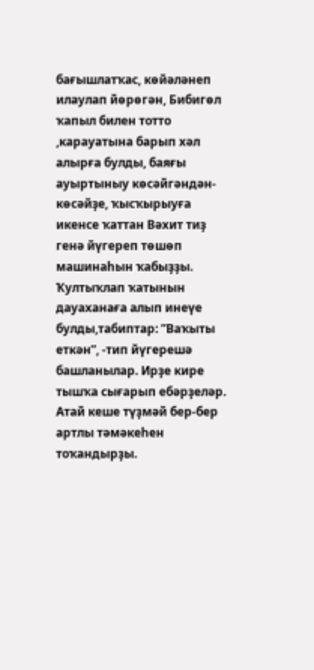бағышлатҡас, көйәләнеп илаулап йөрөгән, Бибигөл ҡапыл билен тотто ,карауатына барып хәл алырға булды, баяғы ауыртыныу көсәйгәндән-көсәйҙе, ҡысҡырыуға икенсе ҡаттан Вәхит тиҙ генә йүгереп төшөп машинаһын ҡабыҙҙы. Ҡултыҡлап ҡатынын дауаханаға алып инеүе булды,табиптар: ”Ваҡыты еткән”, -тип йүгерешә башланылар. Ирҙе кире тышҡа сығарып ебәрҙеләр. Атай кеше түҙмәй бер-бер артлы тәмәкеһен тоҡандырҙы.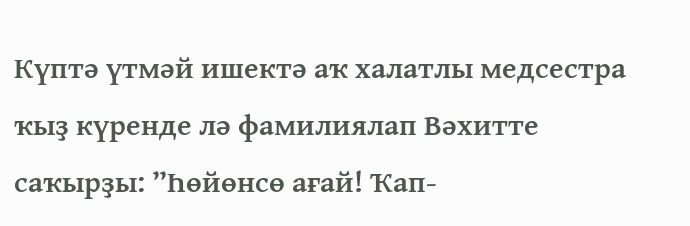Күптә үтмәй ишектә аҡ халатлы медсестра ҡыҙ күренде лә фамилиялап Вәхитте саҡырҙы: ”Һөйөнсө ағай! Ҡап-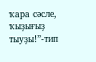ҡара сәсле, ҡыҙығыҙ тыуҙы!”-тип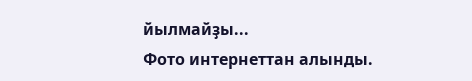йылмайҙы...
Фото интернеттан алынды.